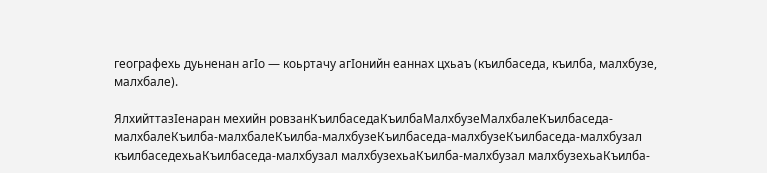географехь дуьненан агӀо — коьртачу агӀонийн еаннах цхьаъ (къилбаседа, къилба, малхбузе, малхбале).

ЯлхийттазӀенаран мехийн ровзанКъилбаседаКъилбаМалхбузеМалхбалеКъилбаседа-малхбалеКъилба-малхбалеКъилба-малхбузеКъилбаседа-малхбузеКъилбаседа-малхбузал къилбаседехьаКъилбаседа-малхбузал малхбузехьаКъилба-малхбузал малхбузехьаКъилба-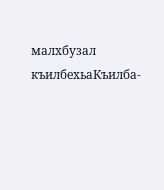малхбузал къилбехьаКъилба-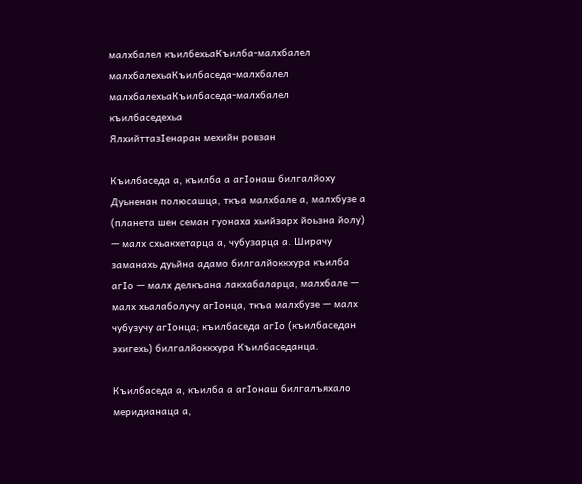малхбалел къилбехьаКъилба-малхбалел малхбалехьаКъилбаседа-малхбалел малхбалехьаКъилбаседа-малхбалел къилбаседехьа
ЯлхийттазӀенаран мехийн ровзан

Къилбаседа а, къилба а агӀонаш билгалйоху Дуьненан полюсашца, ткъа малхбале а, малхбузе а (планета шен семан гуонаха хьийзарх йоьзна йолу) — малх схьакхетарца а, чубузарца а. Ширачу заманахь дуьйна адамо билгалйоккхура къилба агӀо — малх делкъана лакхабаларца, малхбале — малх хьалаболучу агӀонца, ткъа малхбузе — малх чубузучу агӀонца; къилбаседа агӀо (къилбаседан эхигехь) билгалйоккхура Къилбаседанца.

Къилбаседа а, къилба а агӀонаш билгалъяхало меридианаца а,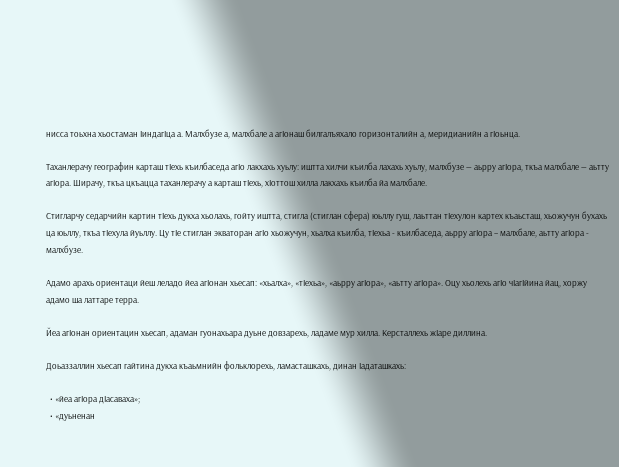нисса тоьхна хьостаман ӀиндагӀца а. Малхбузе а, малхбале а агӀонаш билгалъяхало горизонталийн а, меридианийн а гӀоьнца.

Таханлерачу географин карташ тӀехь къилбаседа агӀо лакхахь хуьлу: иштта хилчи къилба лахахь хуьлу, малхбузе — аьрру агӀора, ткъа малхбале — аьтту агӀора. Ширачу, ткъа цкъацца таханлерачу а карташ тӀехь, хӀоттош хилла лакхахь къилба йа малхбале.

Стигларчу седарчийн картин тӀехь дукха хьолахь, гойту иштта, стигла (стиглан сфера) юьллу гуш, лаьттан тӀехулон картех къаьсташ, хьожучун бухахь ца юьллу, ткъа тӀехула йуьллу. Цу тӀе стиглан экваторан агӀо хьожучун, хьалха къилба, тӀехьа - къилбаседа, аьрру агӀора – малхбале, аьтту агӀора - малхбузе.

Адамо арахь ориентаци йеш леладо йеа агӀонан хьесап: «хьалха», «тӀехьа», «аьрру агӀора», «аьтту агӀора». Оцу хьолехь агӀо чӀагӀйина йац, хоржу адамо ша латтаре терра.

Йеа агӀонан ориентацин хьесап, адаман гуонахьара дуьне довзарехь, ладаме мур хилла. Керсталлехь жӀаре диллина.

Доьаззаллин хьесап гайтина дукха къаьмнийн фольклорехь, ламасташкахь, динан Ӏадаташкахь:

  • «йеа агӀора дӀасаваха»;
  • «дуьненан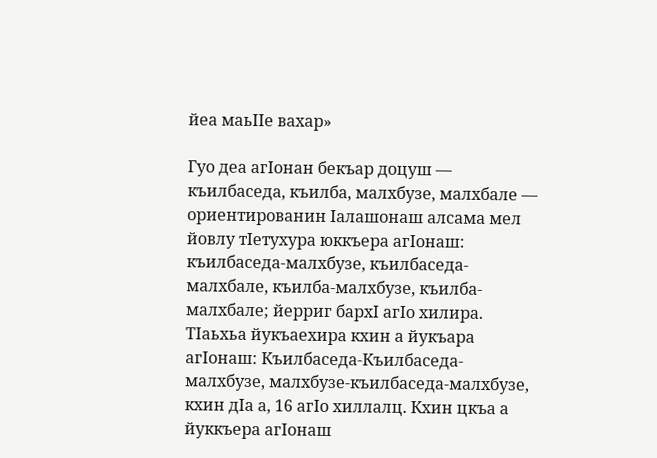йеа маьӀӀе вахар»

Гуо деа агӀонан бекъар доцуш — къилбаседа, къилба, малхбузе, малхбале — ориентированин Ӏалашонаш алсама мел йовлу тӀетухура юккъера агӀонаш: къилбаседа-малхбузе, къилбаседа-малхбале, къилба-малхбузе, къилба-малхбале; йерриг бархӀ агӀо хилира. ТӀаьхьа йукъаехира кхин а йукъара агӀонаш: Къилбаседа-Къилбаседа-малхбузе, малхбузе-къилбаседа-малхбузе, кхин дӀа а, 16 агӀо хиллалц. Кхин цкъа а йуккъера агӀонаш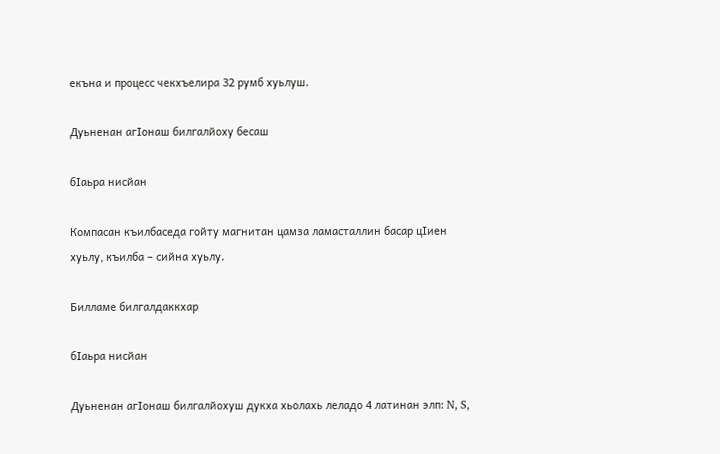екъна и процесс чекхъелира 32 румб хуьлуш.

Дуьненан агӀонаш билгалйоху бесаш

бӀаьра нисйан

Компасан къилбаседа гойту магнитан цамза ламасталлин басар цӀиен хуьлу, къилба – сийна хуьлу.

Билламе билгалдаккхар

бӀаьра нисйан

Дуьненан агӀонаш билгалйохуш дукха хьолахь леладо 4 латинан элп: N, S,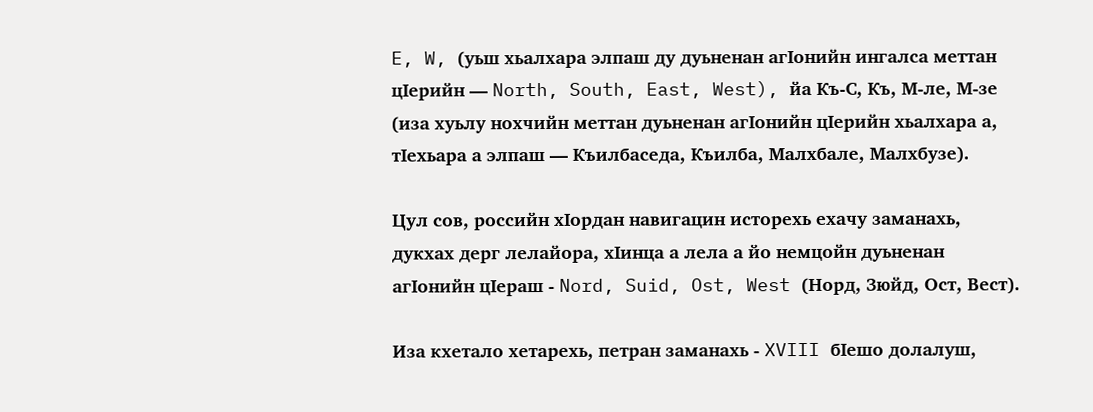E, W, (уьш хьалхара элпаш ду дуьненан агӀонийн ингалса меттан цӀерийн — North, South, East, West), йа Къ-С, Къ, М-ле, М-зе (иза хуьлу нохчийн меттан дуьненан агӀонийн цӀерийн хьалхара а, тӀехьара а элпаш — Къилбаседа, Къилба, Малхбале, Малхбузе).

Цул сов, российн хӀордан навигацин исторехь ехачу заманахь, дукхах дерг лелайора, хӀинца а лела а йо немцойн дуьненан агӀонийн цӀераш - Nord, Suid, Ost, West (Норд, Зюйд, Ост, Вест).

Иза кхетало хетарехь, петран заманахь - XVIII бӀешо долалуш,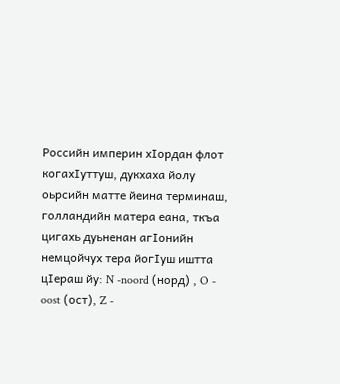Российн империн хӀордан флот когахӀуттуш, дукхаха йолу оьрсийн матте йеина терминаш, голландийн матера еана, ткъа цигахь дуьненан агӀонийн немцойчух тера йогӀуш иштта цӀераш йу: N -noord (норд) , O - oost (ост), Z -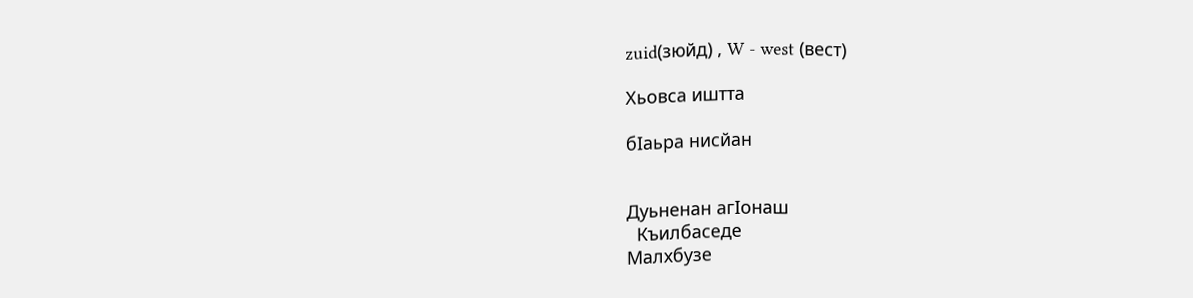zuid(зюйд) , W - west (вест)

Хьовса иштта

бӀаьра нисйан


Дуьненан агӀонаш
  Къилбаседе
Малхбузе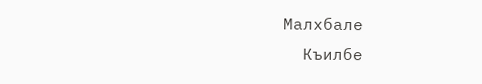Малхбале
  Къилбе